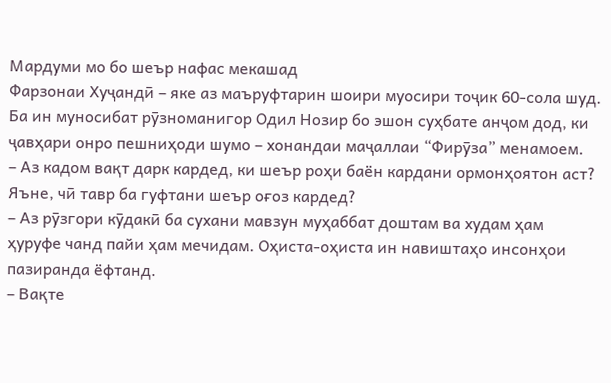Мардуми мо бо шеър нафас мекашад
Фарзонаи Хуҷандӣ – яке аз маъруфтарин шоири муосири тоҷик 60-сола шуд. Ба ин муносибат рӯзноманигор Одил Нозир бо эшон суҳбате анҷом дод, ки ҷавҳари онро пешниҳоди шумо – хонандаи маҷаллаи “Фирӯза” менамоем.
– Аз кадом вақт дарк кардед, ки шеър роҳи баён кардани ормонҳоятон аст? Яъне, чӣ тавр ба гуфтани шеър оғоз кардед?
– Аз рӯзгори кӯдакӣ ба сухани мавзун муҳаббат доштам ва худам ҳам ҳуруфе чанд пайи ҳам мечидам. Оҳиста-оҳиста ин навиштаҳо инсонҳои пазиранда ёфтанд.
– Вақте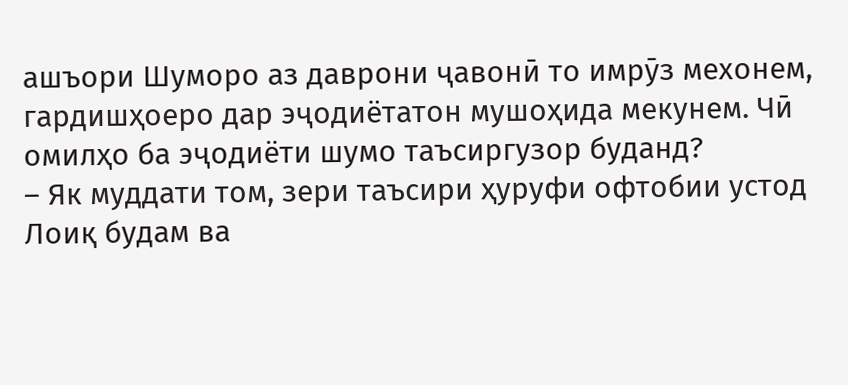ашъори Шуморо аз даврони ҷавонӣ то имрӯз мехонем, гардишҳоеро дар эҷодиётатон мушоҳида мекунем. Чӣ омилҳо ба эҷодиёти шумо таъсиргузор буданд?
– Як муддати том, зери таъсири ҳуруфи офтобии устод Лоиқ будам ва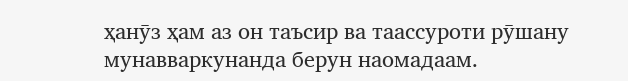ҳанӯз ҳам аз он таъсир ва таассуроти рӯшану мунавваркунанда берун наомадаам.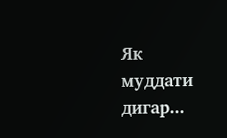Як муддати дигар...